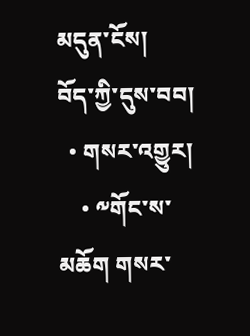མདུན་ངོས།
བོད་ཀྱི་དུས་བབ།
  • གསར་འགྱུར།
    • ༸གོང་ས་མཆོག གསར་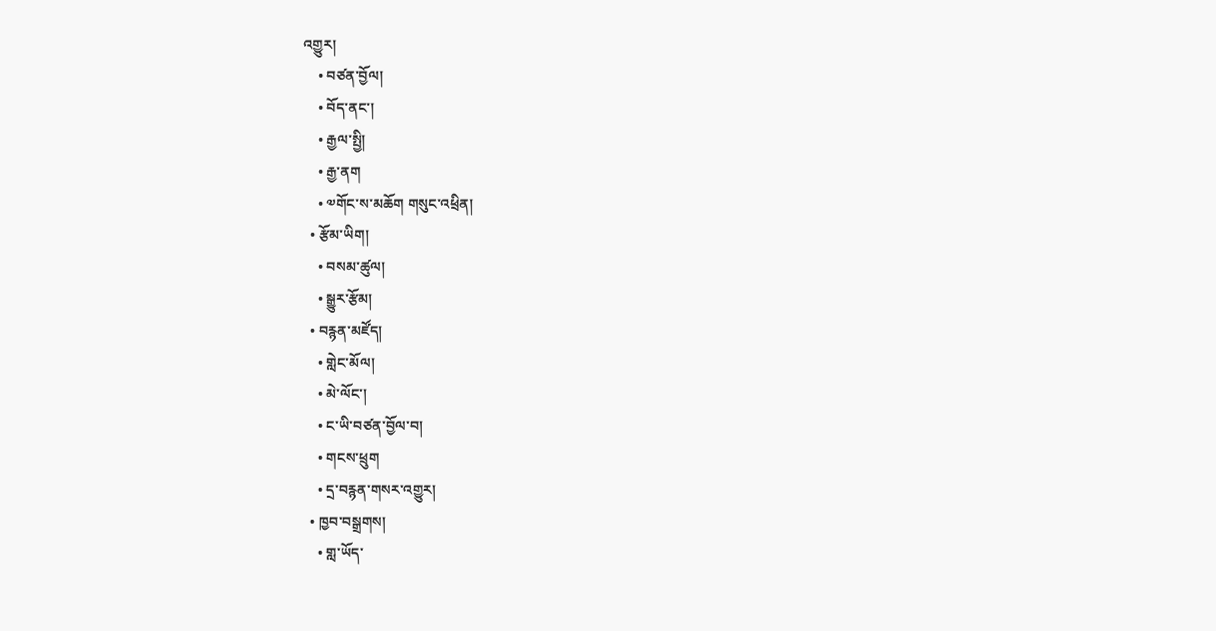འགྱུར།
    • བཙན་བྱོལ།
    • བོད་ནང་།
    • རྒྱལ་སྤྱི།
    • རྒྱ་ནག
    • ༧གོང་ས་མཆོག གསུང་འཕྲིན།
  • རྩོམ་ཡིག།
    • བསམ་ཚུལ།
    • སྒྱུར་རྩོམ།
  • བརྙན་མཛོད།
    • གླེང་མོལ།
    • མེ་ལོང་།
    • ང་ཡི་བཙན་བྱོལ་བ།
    • གངས་ཕྲུག
    • དྲ་བརྙན་གསར་འགྱུར།
  • ཁྱབ་བསྒྲགས།
    • གླ་ཡོད་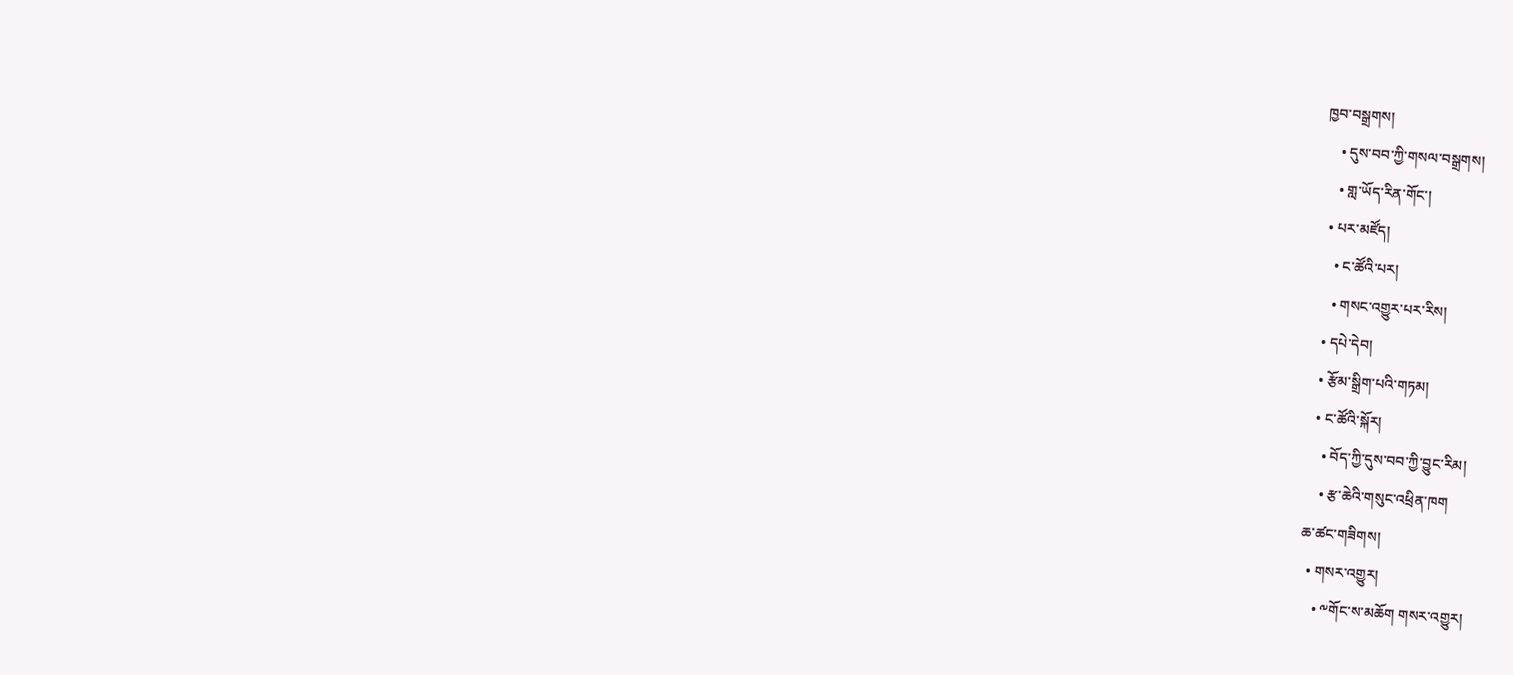ཁྱབ་བསྒྲགས།
    • དུས་བབ་ཀྱི་གསལ་བསྒྲགས།
    • གླ་ཡོད་རིན་གོང་།
  • པར་མཛོད།
    • ང་ཚོའི་པར།
    • གསང་འགྱུར་པར་རིས།
  • དཔེ་དེབ།
  • རྩོམ་སྒྲིག་པའི་གཏམ།
  • ང་ཚོའི་སྐོར།
    • བོད་ཀྱི་དུས་བབ་ཀྱི་བྱུང་རིམ།
    • རྩ་ཆེའི་གསུང་འཕྲིན་ཁག
ཆ་ཚང་གཟིགས།
  • གསར་འགྱུར།
    • ༸གོང་ས་མཆོག གསར་འགྱུར།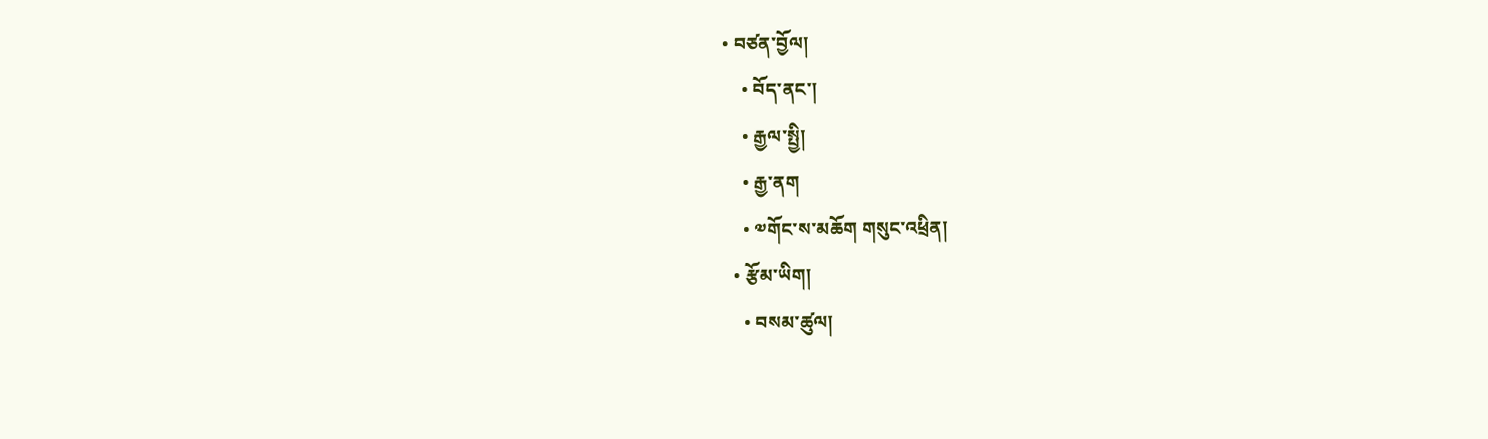• བཙན་བྱོལ།
    • བོད་ནང་།
    • རྒྱལ་སྤྱི།
    • རྒྱ་ནག
    • ༧གོང་ས་མཆོག གསུང་འཕྲིན།
  • རྩོམ་ཡིག།
    • བསམ་ཚུལ།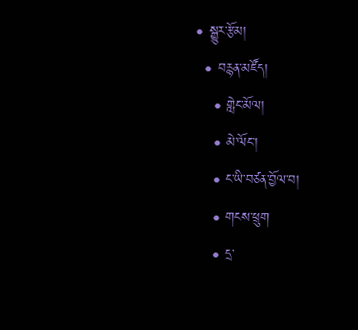• སྒྱུར་རྩོམ།
  • བརྙན་མཛོད།
    • གླེང་མོལ།
    • མེ་ལོང་།
    • ང་ཡི་བཙན་བྱོལ་བ།
    • གངས་ཕྲུག
    • དྲ་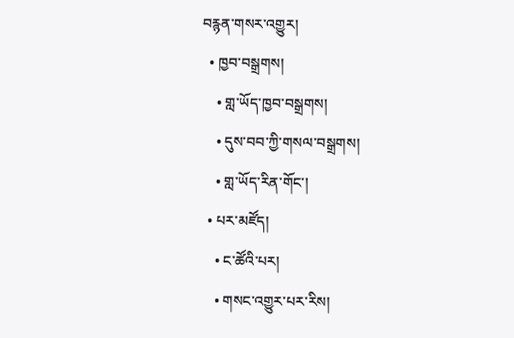བརྙན་གསར་འགྱུར།
  • ཁྱབ་བསྒྲགས།
    • གླ་ཡོད་ཁྱབ་བསྒྲགས།
    • དུས་བབ་ཀྱི་གསལ་བསྒྲགས།
    • གླ་ཡོད་རིན་གོང་།
  • པར་མཛོད།
    • ང་ཚོའི་པར།
    • གསང་འགྱུར་པར་རིས།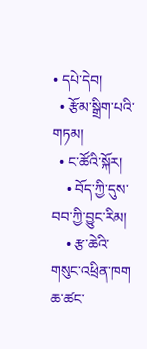• དཔེ་དེབ།
  • རྩོམ་སྒྲིག་པའི་གཏམ།
  • ང་ཚོའི་སྐོར།
    • བོད་ཀྱི་དུས་བབ་ཀྱི་བྱུང་རིམ།
    • རྩ་ཆེའི་གསུང་འཕྲིན་ཁག
ཆ་ཚང་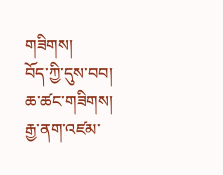གཟིགས།
བོད་ཀྱི་དུས་བབ།
ཆ་ཚང་གཟིགས།
རྒྱ་ནག་འཛམ་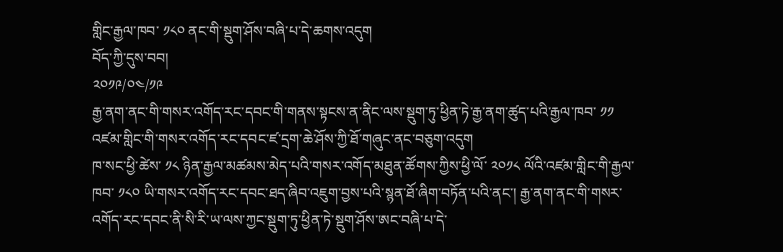གླིང་རྒྱལ་ཁབ་ ༡༨༠ ནང་གི་སྡུག་ཤོས་བཞི་པ་དེ་ཆགས་འདུག
བོད་ཀྱི་དུས་བབ།
༢༠༡༩/༠༤/༡༩
རྒྱ་ནག་ནང་གི་གསར་འགོད་རང་དབང་གི་གནས་སྟངས་ན་ནིང་ལས་སྡུག་ཏུ་ཕྱིན་ཏེ་རྒྱ་ནག་ཚུད་པའི་རྒྱལ་ཁབ་ ༡༡ འཛམ་གླིང་གི་གསར་འགོད་རང་དབང་ཛ་དྲག་ཆེ་ཤོས་ཀྱི་ཐོ་གཞུང་ནང་བཅུག་འདུག
ཁ་སང་ཕྱི་ཚེས་ ༡༨ ཉིན་རྒྱལ་མཚམས་མེད་པའི་གསར་འགོད་མཐུན་ཚོགས་ཀྱིས་ཕྱི་ལོ་ ༢༠༡༨ ལོའི་འཛམ་གླིང་གི་རྒྱལ་ཁབ་ ༡༨༠ ཡི་གསར་འགོད་རང་དབང་ཐད་ཞིབ་འཇུག་བྱས་པའི་སྙན་ཐོ་ཞིག་བཏོན་པའི་ནང་། རྒྱ་ནག་ནང་གི་གསར་འགོད་རང་དབང་ནི་སི་རི་ཡ་ལས་ཀྱང་སྡུག་ཏུ་ཕྱིན་ཏེ་སྡུག་ཤོས་ཨང་བཞི་པ་དེ་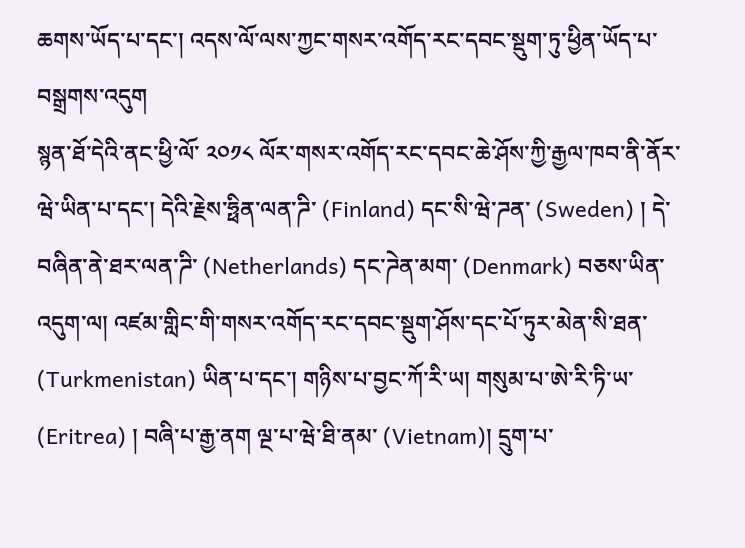ཆགས་ཡོད་པ་དང་། འདས་ལོ་ལས་ཀྱང་གསར་འགོད་རང་དབང་སྡུག་ཏུ་ཕྱིན་ཡོད་པ་བསྒྲགས་འདུག
སྙན་ཐོ་དེའི་ནང་ཕྱི་ལོ་ ༢༠༡༨ ལོར་གསར་འགོད་རང་དབང་ཆེ་ཤོས་ཀྱི་རྒྱལ་ཁབ་ནི་ནོར་ཝེ་ཡིན་པ་དང་། དེའི་རྗེས་ཧྥིན་ལན་ཌི་ (Finland) དང་སི་ཝེ་ཌན་ (Sweden) ། དེ་བཞིན་ནེ་ཐར་ལན་ཌི་ (Netherlands) དང་ཌེན་མག་ (Denmark) བཅས་ཡིན་འདུག་ལ། འཛམ་གླིང་གི་གསར་འགོད་རང་དབང་སྡུག་ཤོས་དང་པོ་ཏུར་མེན་སི་ཐན་ (Turkmenistan) ཡིན་པ་དང་། གཉིས་པ་བྱང་ཀོ་རི་ཡ། གསུམ་པ་ཨེ་རི་ཏི་ཡ་ (Eritrea) ། བཞི་པ་རྒྱ་ནག ལྔ་པ་ཝེ་ཐི་ནམ་ (Vietnam)། དྲུག་པ་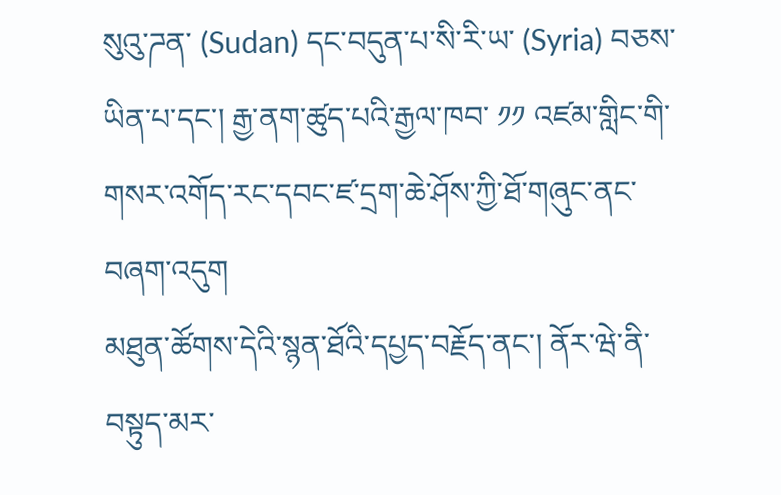སུའུ་ཌན་ (Sudan) དང་བདུན་པ་སི་རི་ཡ་ (Syria) བཅས་ཡིན་པ་དང་། རྒྱ་ནག་ཚུད་པའི་རྒྱལ་ཁབ་ ༡༡ འཛམ་གླིང་གི་གསར་འགོད་རང་དབང་ཛ་དྲག་ཆེ་ཤོས་ཀྱི་ཐོ་གཞུང་ནང་བཞག་འདུག
མཐུན་ཚོགས་དེའི་སྙན་ཐོའི་དཔྱད་བརྗོད་ནང་། ནོར་ཝེ་ནི་བསྟུད་མར་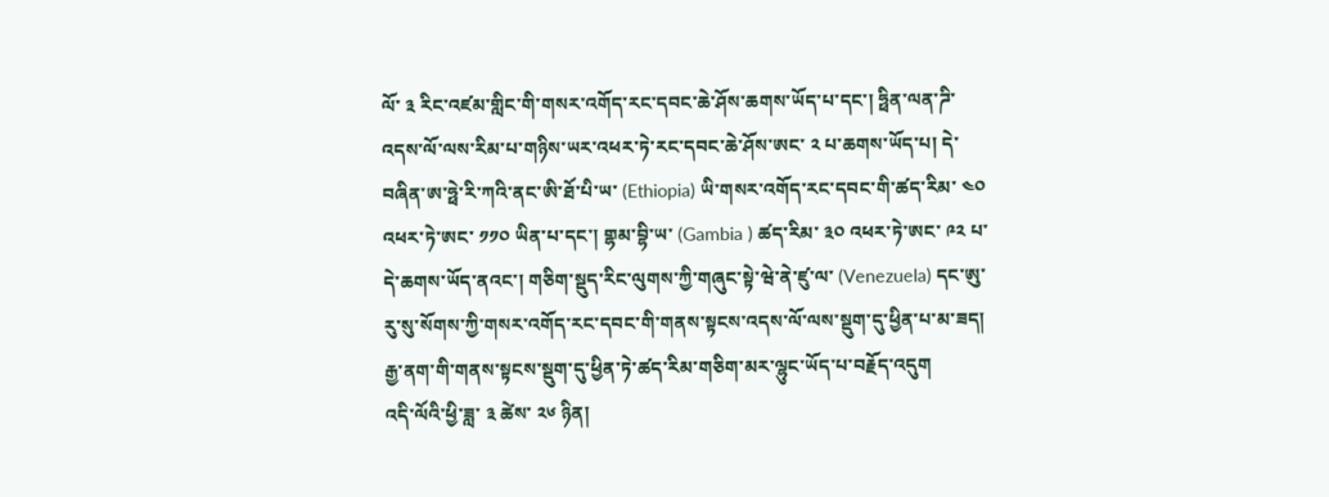ལོ་ ༣ རིང་འཛམ་གླིང་གི་གསར་འགོད་རང་དབང་ཆེ་ཤོས་ཆགས་ཡོད་པ་དང་། ཧྥིན་ལན་ཌི་འདས་ལོ་ལས་རིམ་པ་གཉིས་ཡར་འཕར་ཏེ་རང་དབང་ཆེ་ཤོས་ཨང་ ༢ པ་ཆགས་ཡོད་པ། དེ་བཞིན་ཨ་ཧྥེ་རི་ཀའི་ནང་ཨི་ཐོ་པི་ཡ་ (Ethiopia) ཡི་གསར་འགོད་རང་དབང་གི་ཚད་རིམ་ ༤༠ འཕར་ཏེ་ཨང་ ༡༡༠ ཡིན་པ་དང་། གྷམ་བྷི་ཡ་ (Gambia ) ཚད་རིམ་ ༣༠ འཕར་ཏེ་ཨང་ ༩༢ པ་དེ་ཆགས་ཡོད་ནའང་། གཅིག་སྡུད་རིང་ལུགས་ཀྱི་གཞུང་སྟེ་ཝེ་ནེ་ཛུ་ལ་ (Venezuela) དང་ཨུ་རུ་སུ་སོགས་ཀྱི་གསར་འགོད་རང་དབང་གི་གནས་སྟངས་འདས་ལོ་ལས་སྡུག་དུ་ཕྱིན་པ་མ་ཟད། རྒྱ་ནག་གི་གནས་སྟངས་སྡུག་དུ་ཕྱིན་ཏེ་ཚད་རིམ་གཅིག་མར་ལྷུང་ཡོད་པ་བརྗོད་འདུག
འདི་ལོའི་ཕྱི་ཟླ་ ༣ ཚེས་ ༢༦ ཉིན།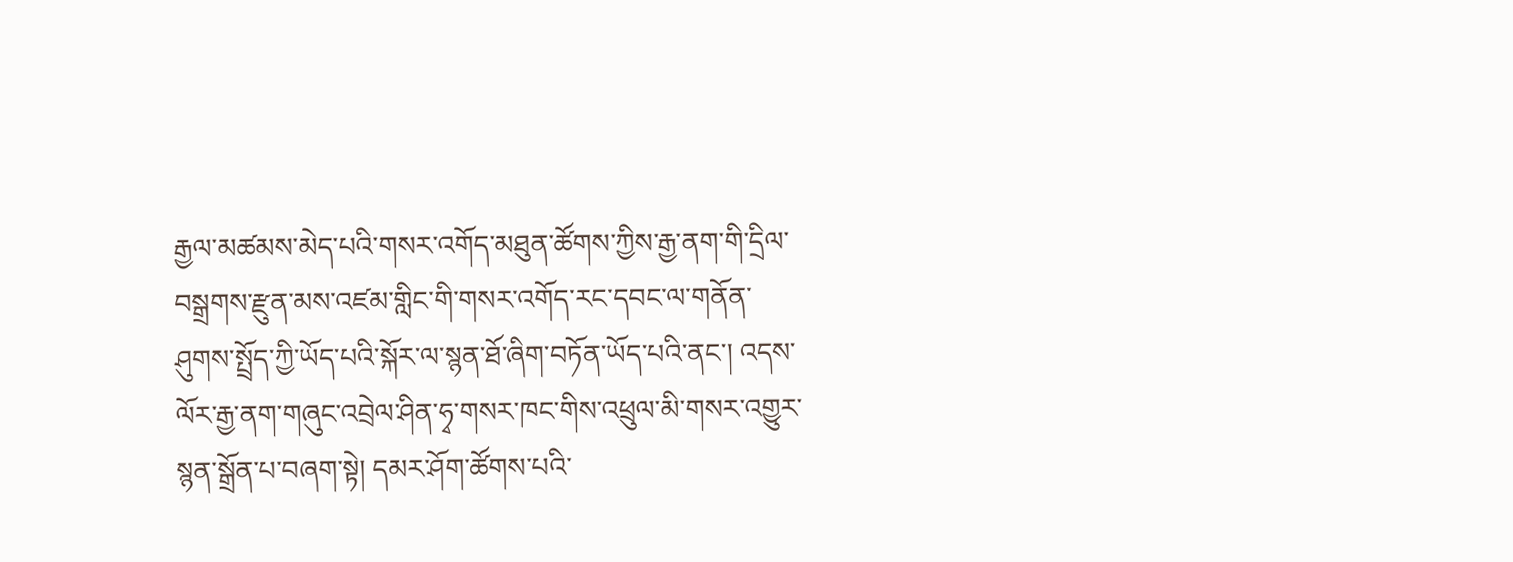རྒྱལ་མཚམས་མེད་པའི་གསར་འགོད་མཐུན་ཚོགས་ཀྱིས་རྒྱ་ནག་གི་དྲིལ་བསྒྲགས་རྫུན་མས་འཛམ་གླིང་གི་གསར་འགོད་རང་དབང་ལ་གནོན་ཤུགས་སྤྲོད་ཀྱི་ཡོད་པའི་སྐོར་ལ་སྙན་ཐོ་ཞིག་བཏོན་ཡོད་པའི་ནང་། འདས་ལོར་རྒྱ་ནག་གཞུང་འབྲེལ་ཤིན་ཧྭ་གསར་ཁང་གིས་འཕྲུལ་མི་གསར་འགྱུར་སྙན་སྒྲོན་པ་བཞག་སྟེ། དམར་ཤོག་ཚོགས་པའི་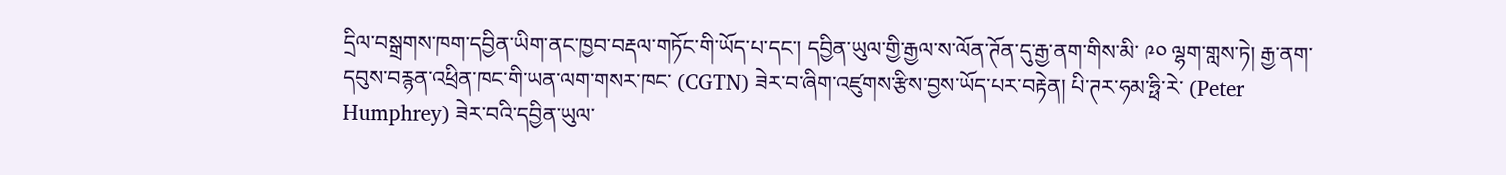དྲིལ་བསྒྲགས་ཁག་དབྱིན་ཡིག་ནང་ཁྱབ་བརྡལ་གཏོང་གི་ཡོད་པ་དང་། དབྱིན་ཡུལ་གྱི་རྒྱལ་ས་ལོན་ཊོན་དུ་རྒྱ་ནག་གིས་མི་ ༩༠ ལྷག་གླས་ཏེ། རྒྱ་ནག་དབུས་བརྙན་འཕྲིན་ཁང་གི་ཡན་ལག་གསར་ཁང་ (CGTN) ཟེར་བ་ཞིག་འཛུགས་རྩིས་བྱས་ཡོད་པར་བརྟེན། པི་ཊར་ཧམ་ཧྥི་རེ་ (Peter Humphrey) ཟེར་བའི་དབྱིན་ཡུལ་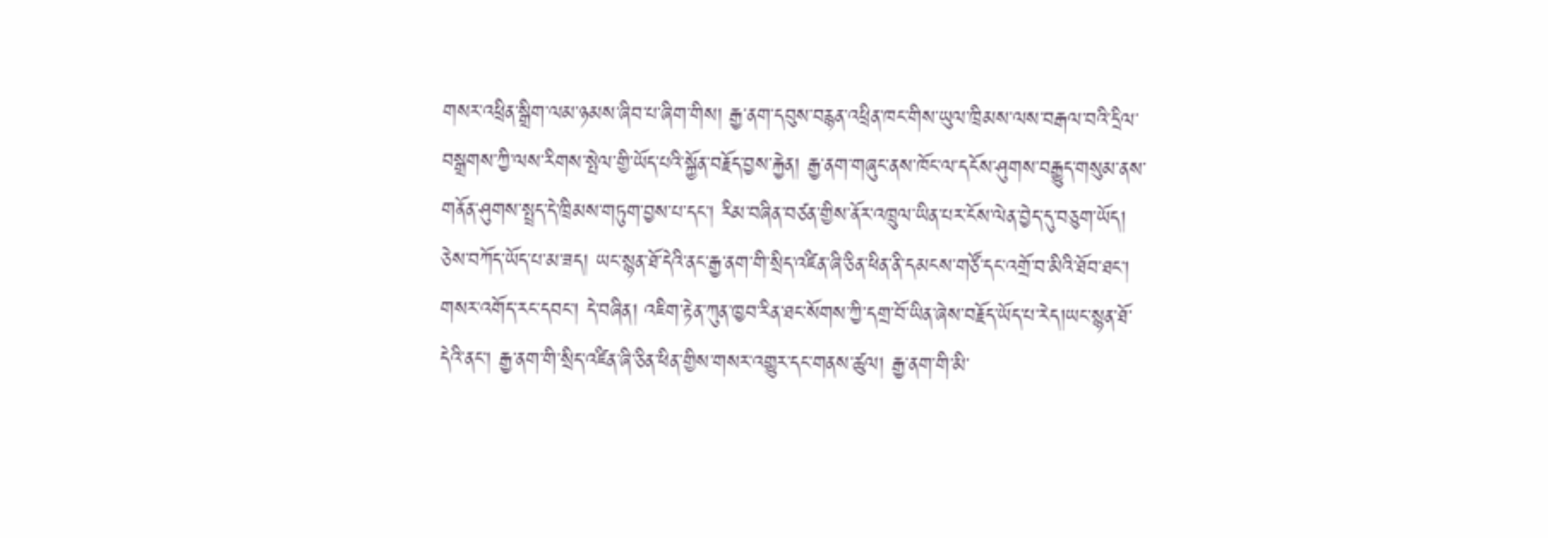གསར་འཕྲིན་སྒྲིག་ལམ་ཉམས་ཞིབ་པ་ཞིག་གིས། རྒྱ་ནག་དབུས་བརྙན་འཕྲིན་ཁང་གིས་ཡུལ་ཁྲིམས་ལས་བརྒལ་བའི་དྲིལ་བསྒྲགས་ཀྱི་ལས་རིགས་སྤེལ་གྱི་ཡོད་པའི་སྐྱོན་བརྗོད་བྱས་རྐྱེན། རྒྱ་ནག་གཞུང་ནས་ཁོང་ལ་དངོས་ཤུགས་བརྒྱུད་གསུམ་ནས་གནོན་ཤུགས་སྤྲད་དེ་ཁྲིམས་གཏུག་བྱས་པ་དང་། རིམ་བཞིན་བཙན་གྱིས་ནོར་འཁྲུལ་ཡིན་པར་ངོས་ལེན་བྱེད་དུ་བཅུག་ཡོད། ཅེས་བཀོད་ཡོད་པ་མ་ཟད། ཡང་སྙན་ཐོ་དེའི་ནང་རྒྱ་ནག་གི་སྲིད་འཛིན་ཞི་ཅིན་ཕིན་ནི་དམངས་གཙོ་དང་འགྲོ་བ་མིའི་ཐོབ་ཐང་། གསར་འགོད་རང་དབང་། དེ་བཞིན། འཇིག་རྟེན་ཀུན་ཁྱབ་རིན་ཐང་སོགས་ཀྱི་དགྲ་བོ་ཡིན་ཞེས་བརྗོད་ཡོད་པ་རེད།ཡང་སྙན་ཐོ་དེའི་ནང་། རྒྱ་ནག་གི་སྲིད་འཛིན་ཞི་ཅིན་ཕིན་གྱིས་གསར་འགྱུར་དང་གནས་ཚུལ། རྒྱ་ནག་གི་མི་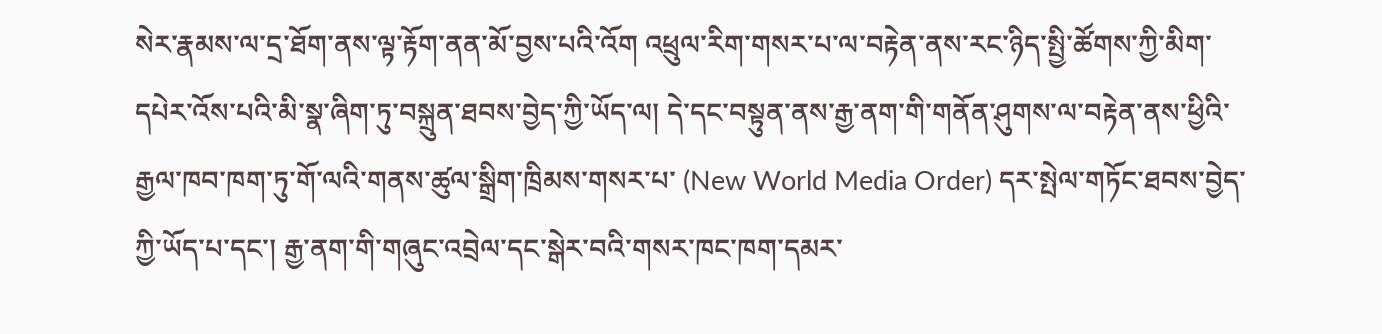སེར་རྣམས་ལ་དྲ་ཐོག་ནས་ལྟ་རྟོག་ནན་མོ་བྱས་པའི་འོག འཕྲུལ་རིག་གསར་པ་ལ་བརྟེན་ནས་རང་ཉིད་སྤྱི་ཚོགས་ཀྱི་མིག་དཔེར་འོས་པའི་མི་སྣ་ཞིག་ཏུ་བསྐྲུན་ཐབས་བྱེད་ཀྱི་ཡོད་ལ། དེ་དང་བསྟུན་ནས་རྒྱ་ནག་གི་གནོན་ཤུགས་ལ་བརྟེན་ནས་ཕྱིའི་རྒྱལ་ཁབ་ཁག་ཏུ་གོ་ལའི་གནས་ཚུལ་སྒྲིག་ཁྲིམས་གསར་པ་ (New World Media Order) དར་སྤེལ་གཏོང་ཐབས་བྱེད་ཀྱི་ཡོད་པ་དང་། རྒྱ་ནག་གི་གཞུང་འབྲེལ་དང་སྒེར་བའི་གསར་ཁང་ཁག་དམར་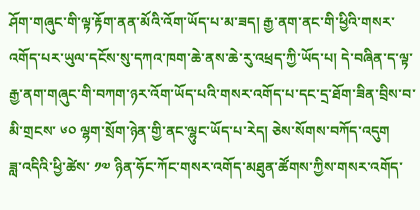ཤོག་གཞུང་གི་ལྟ་རྟོག་ནན་མོའི་འོག་ཡོད་པ་མ་ཟད། རྒྱ་ནག་ནང་གི་ཕྱིའི་གསར་འགོད་པར་ཡུལ་དངོས་སུ་དཀའ་ཁག་ཆེ་ནས་ཆེ་རུ་འཕྲད་ཀྱི་ཡོད་པ། དེ་བཞིན་ད་ལྟ་རྒྱ་ནག་གཞུང་གི་བཀག་ཉར་འོག་ཡོད་པའི་གསར་འགོད་པ་དང་དྲ་ཐོག་ཟིན་བྲིས་བ་མི་གྲངས་ ༦༠ ལྷག་སྲོག་ཉེན་གྱི་ནང་ལྷུང་ཡོད་པ་རེད། ཅེས་སོགས་བཀོད་འདུག
ཟླ་འདིའི་ཕྱི་ཚེས་ ༡༧ ཉིན་ཧོང་ཀོང་གསར་འགོད་མཐུན་ཚོགས་ཀྱིས་གསར་འགོད་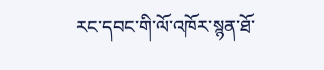རང་དབང་གི་ལོ་འཁོར་སྙན་ཐོ་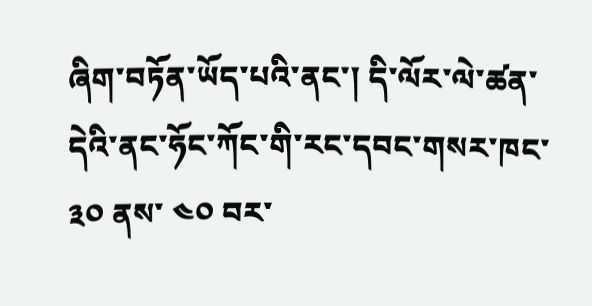ཞིག་བཏོན་ཡོད་པའི་ནང་། དི་ལོར་ལེ་ཚན་དེའི་ནང་ཧོང་ཀོང་གི་རང་དབང་གསར་ཁང་ ༣༠ ནས་ ༤༠ བར་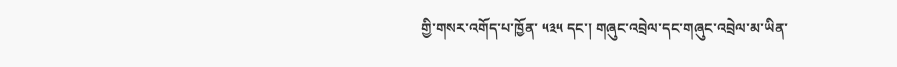གྱི་གསར་འགོད་པ་ཁྱོན་ ༥༣༥ དང་། གཞུང་འབྲེལ་དང་གཞུང་འབྲེལ་མ་ཡིན་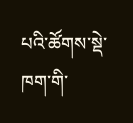པའི་ཚོགས་སྡེ་ཁག་གི་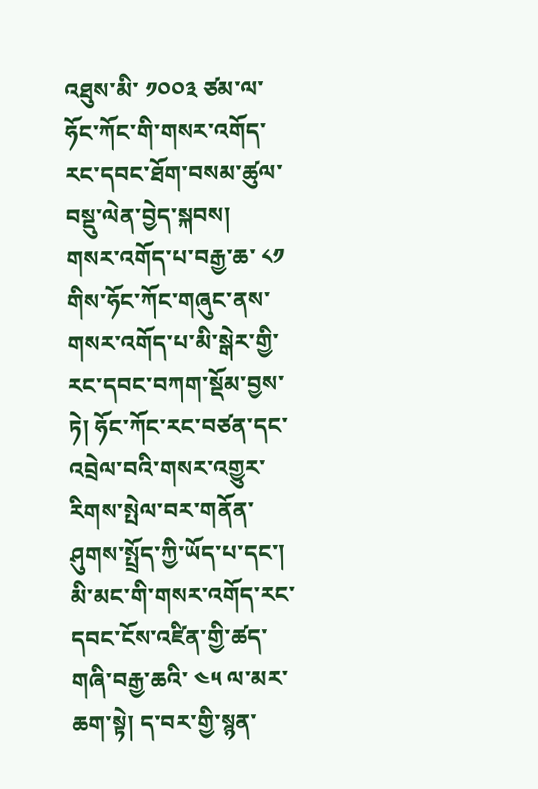འཐུས་མི་ ༡༠༠༣ ཙམ་ལ་ཧོང་ཀོང་གི་གསར་འགོད་རང་དབང་ཐོག་བསམ་ཚུལ་བསྡུ་ལེན་བྱེད་སྐབས།   གསར་འགོད་པ་བརྒྱ་ཆ་ ༨༡ གིས་ཧོང་ཀོང་གཞུང་ནས་གསར་འགོད་པ་མི་སྒེར་གྱི་རང་དབང་བཀག་སྡོམ་བྱས་ཏེ། ཧོང་ཀོང་རང་བཙན་དང་འབྲེལ་བའི་གསར་འགྱུར་རིགས་སྤེལ་བར་གནོན་ཤུགས་སྤྲོད་ཀྱི་ཡོད་པ་དང་། མི་མང་གི་གསར་འགོད་རང་དབང་ངོས་འཛིན་གྱི་ཚད་གཞི་བརྒྱ་ཆའི་ ༤༥ ལ་མར་ཆག་སྟེ། ད་བར་གྱི་སྙན་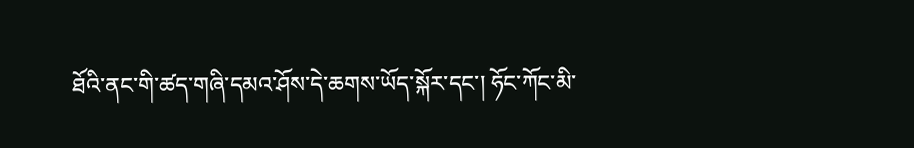ཐོའི་ནང་གི་ཚད་གཞི་དམའ་ཤོས་དེ་ཆགས་ཡོད་སྐོར་དང་། ཧོང་ཀོང་མི་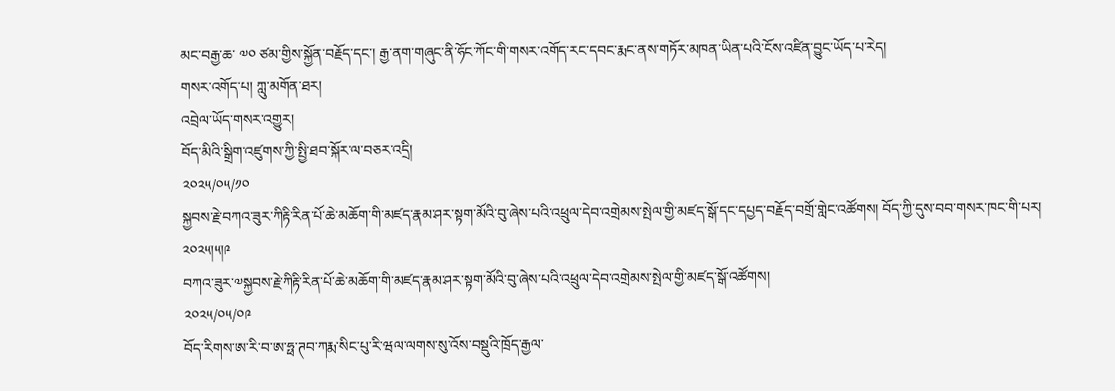མང་བརྒྱ་ཆ་ ༧༠ ཙམ་གྱིས་སྐྱོན་བརྗོད་དང་། རྒྱ་ནག་གཞུང་ནི་ཧོང་ཀོང་གི་གསར་འགོད་རང་དབང་རྨང་ནས་གཏོར་མཁན་ཡིན་པའི་ངོས་འཛིན་བྱུང་ཡོད་པ་རེད།
གསར་འགོད་པ། ཀླུ་མགོན་ཐར།
འབྲེལ་ཡོད་གསར་འགྱུར།
བོད་མིའི་སྒྲིག་འཛུགས་ཀྱི་སྤྱི་ཐབ་སྐོར་ལ་བཅར་འདྲི།
༢༠༢༥/༠༥/༡༠
སྐྱབས་རྗེ་བཀའ་ཟུར་ཀིརྟི་རིན་པོ་ཆེ་མཆོག་གི་མཛད་རྣམ་ཤར་སྟག་མོའི་བུ་ཞེས་པའི་འཕྲུལ་དེབ་འགྲེམས་སྤེལ་གྱི་མཛད་སྒོ་དང་དཔྱད་བརྗོད་བགྲོ་གླེང་འཚོགས། བོད་ཀྱི་དུས་བབ་གསར་ཁང་གི་པར། ༢༠༢༥།༥།༩
བཀའ་ཟུར་༧སྐྱབས་རྗེ་ཀིརྟི་རིན་པོ་ཆེ་མཆོག་གི་མཛད་རྣམ་ཤར་སྟག་མོའི་བུ་ཞེས་པའི་འཕྲུལ་དེབ་འགྲེམས་སྤེལ་གྱི་མཛད་སྒོ་འཚོགས།
༢༠༢༥/༠༥/༠༩
བོད་རིགས་ཨ་རི་བ་ཨ་ཧྥ་ཊབ་ཀརྨ་སིང་པུ་རི་ཝལ་ལགས་སུ་འོས་བསྡུའི་ཁྲོད་རྒྱལ་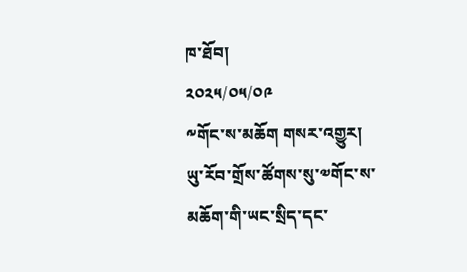ཁ་ཐོབ།
༢༠༢༥/༠༥/༠༩
༸གོང་ས་མཆོག གསར་འགྱུར།
ཡུ་རོབ་གྲོས་ཚོགས་སུ་༧གོང་ས་མཆོག་གི་ཡང་སྲིད་དང་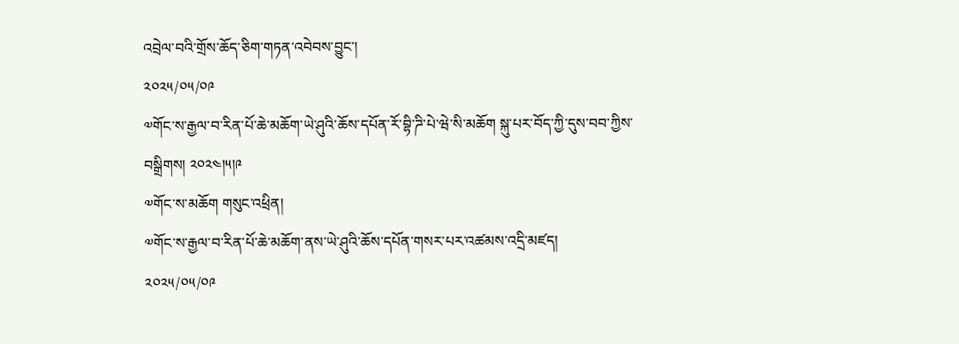འབྲེལ་བའི་གྲོས་ཆོད་ཅིག་གཏན་འབེབས་བྱུང་།
༢༠༢༥/༠༥/༠༩
༧གོང་ས་རྒྱལ་བ་རིན་པོ་ཆེ་མཆོག་ཡེ་ཤུའི་ཆོས་དཔོན་རོ་བྷི་ཌི་པེ་ཝེ་སི་མཆོག སྐུ་པར་བོད་ཀྱི་དུས་བབ་ཀྱིས་བསྒྲིགས། ༢༠༢༤།༥།༩
༧གོང་ས་མཆོག གསུང་འཕྲིན།
༧གོང་ས་རྒྱལ་བ་རིན་པོ་ཆེ་མཆོག་ནས་ཡེ་ཤུའི་ཆོས་དཔོན་གསར་པར་འཚམས་འདྲི་མཛད།
༢༠༢༥/༠༥/༠༩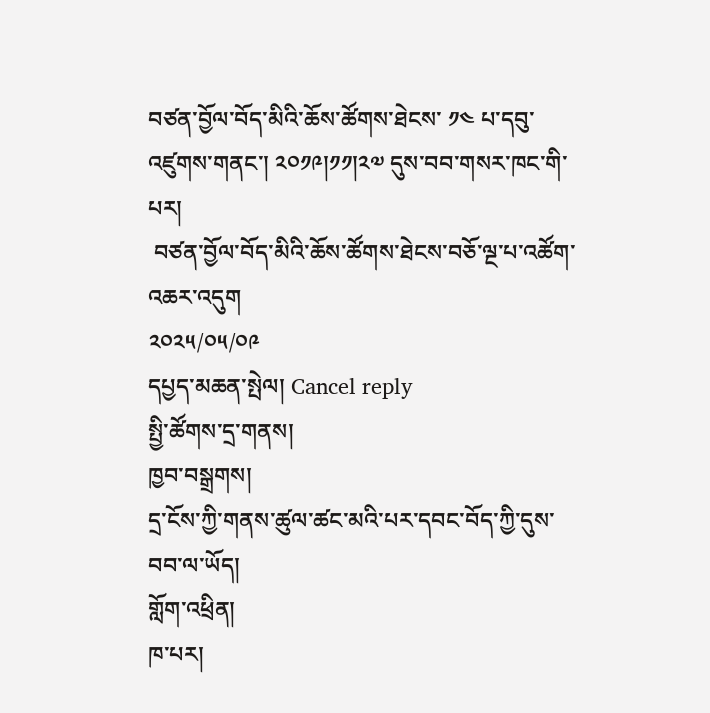བཙན་བྱོལ་བོད་མིའི་ཆོས་ཚོགས་ཐེངས་ ༡༤ པ་དབུ་འཛུགས་གནང་། ༢༠༡༩།༡༡།༢༧ དུས་བབ་གསར་ཁང་གི་པར།
 བཙན་བྱོལ་བོད་མིའི་ཆོས་ཚོགས་ཐེངས་བཅོ་ལྔ་པ་འཚོག་འཆར་འདུག
༢༠༢༥/༠༥/༠༩
དཔྱད་མཆན་སྤེལ། Cancel reply
སྤྱི་ཚོགས་དྲ་གནས།
ཁྱབ་བསྒྲགས།
དྲ་ངོས་ཀྱི་གནས་ཚུལ་ཚང་མའི་པར་དབང་བོད་ཀྱི་དུས་བབ་ལ་ཡོད།
གློག་འཕྲིན།
ཁ་པར།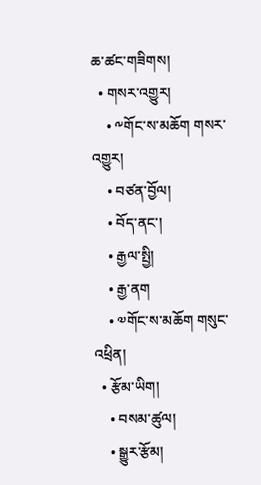ཆ་ཚང་གཟིགས།
  • གསར་འགྱུར།
    • ༸གོང་ས་མཆོག གསར་འགྱུར།
    • བཙན་བྱོལ།
    • བོད་ནང་།
    • རྒྱལ་སྤྱི།
    • རྒྱ་ནག
    • ༧གོང་ས་མཆོག གསུང་འཕྲིན།
  • རྩོམ་ཡིག།
    • བསམ་ཚུལ།
    • སྒྱུར་རྩོམ།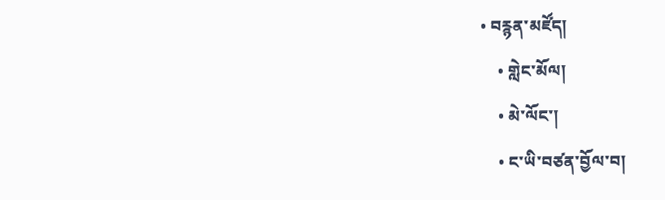• བརྙན་མཛོད།
    • གླེང་མོལ།
    • མེ་ལོང་།
    • ང་ཡི་བཙན་བྱོལ་བ།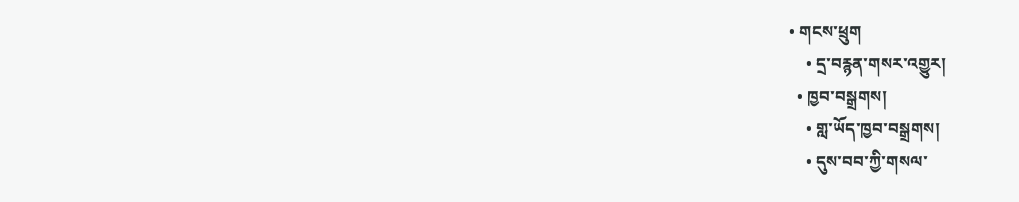• གངས་ཕྲུག
    • དྲ་བརྙན་གསར་འགྱུར།
  • ཁྱབ་བསྒྲགས།
    • གླ་ཡོད་ཁྱབ་བསྒྲགས།
    • དུས་བབ་ཀྱི་གསལ་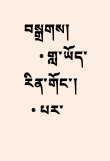བསྒྲགས།
    • གླ་ཡོད་རིན་གོང་།
  • པར་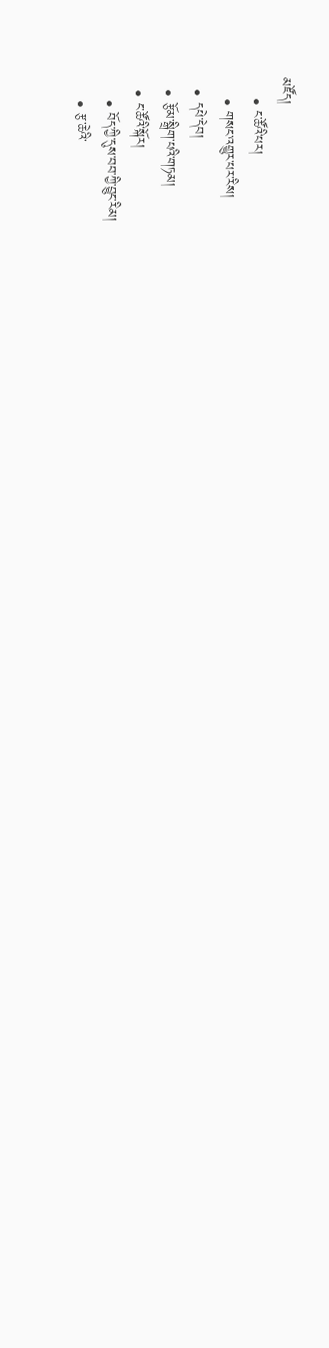མཛོད།
    • ང་ཚོའི་པར།
    • གསང་འགྱུར་པར་རིས།
  • དཔེ་དེབ།
  • རྩོམ་སྒྲིག་པའི་གཏམ།
  • ང་ཚོའི་སྐོར།
    • བོད་ཀྱི་དུས་བབ་ཀྱི་བྱུང་རིམ།
    • རྩ་ཆེའི་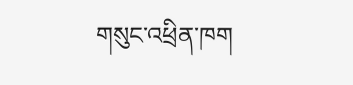གསུང་འཕྲིན་ཁག